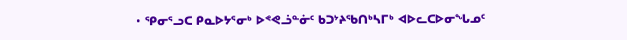• ᕿᓂᕐᓗᑕ ᑭᓇᐅᔭᕐᓂᒃ ᐅᕝᕙᓘᓐᓃᑦ ᑲᑐᔾᔨᖃᑎᒃᓴᒥᒃ ᐊᐅᓚᑕᐅᓂᖓᓄᑦ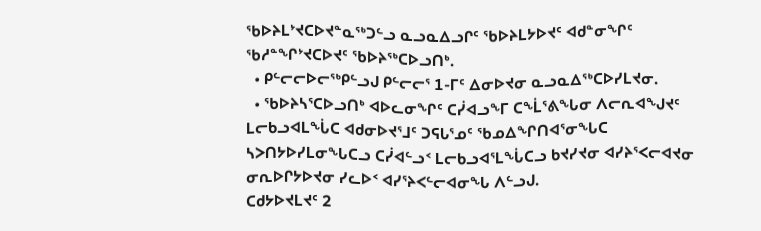ᖃᐅᔨᒪᔾᔪᑕᐅᔪᓐᓇᖅᑐᓪᓗ ᓇᓗᓇᐃᓗᒋᑦ ᖃᐅᔨᒪᔭᐅᔪᑦ ᐊᑯᓐᓂᖏᑦ ᖃᓱᓐᖏᔾᔪᑕᐅᔪᑦ ᖃᐅᔨᖅᑕᐅᓗᑎᒃ.
  • ᑭᓪᓕᓕᐅᓕᖅᑭᓪᓗᒍ ᑭᓪᓕᓕᕐ 1-ᒥᑦ ᐃᓂᐅᔪᓂ ᓇᓗᓇᐃᖅᑕᐅᓯᒪᔪᓂ.
  • ᖃᐅᔨᓴᕐᑕᐅᓗᑎᒃ ᐊᐅᓚᓂᖏᑦ ᑕᓰᐊᓗᖕᒥ ᑕᖕᒫᕐᕕᖓᓂ ᐱᓕᕆᐊᖑᔪᑦ ᒪᓕᑲᓗᐊᒪᖔᑕ ᐊᑯᓂᐅᔪᕐᒧᑦ ᑐᕋᒐᕐᓄᑦ ᖃᓄᐃᖏᑎᐊᕐᓂᖓᑕ ᓴᐳᑎᔭᐅᓯᒪᓂᖓᑕᓗ ᑕᓰᐊᓪᓗᑉ ᒪᓕᑲᓗᐊᕐᒪᖔᑕᓗ ᑲᔪᓯᔪᓂ ᐊᓯᔨᕐᐸᓕᐊᔪᓂ ᓂᕆᐅᒋᔭᐅᔪᓂ ᓯᓚᐅᑉ ᐊᓯᕐᔨᐸᓪᓕᐊᓂᖓ ᐱᓪᓗᒍ.
ᑕᑯᔭᐅᔪᒪᔪᑦ 2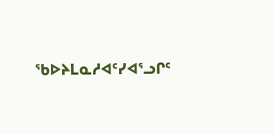ᖃᐅᔨᒪᓇᓱᐊᑦᓯᐊᕐᓗᒋᑦ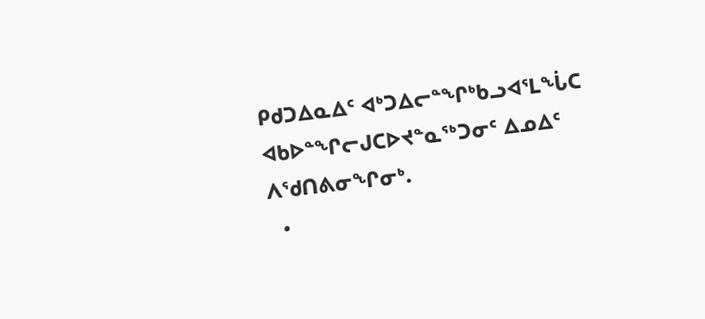ᑭᑯᑐᐃᓇᐃᑦ ᐊᒃᑐᐃᓕᓐᖏᒃᑲᓗᐊᕐᒪᖔᑕ ᐊᑲᐅᓐᖏᓕᒍᑕᐅᔪᓐᓇᖅᑐᓂᑦ ᐃᓄᐃᑦ ᐱᖁᑎᕕᓂᖏᓂᒃ.
  •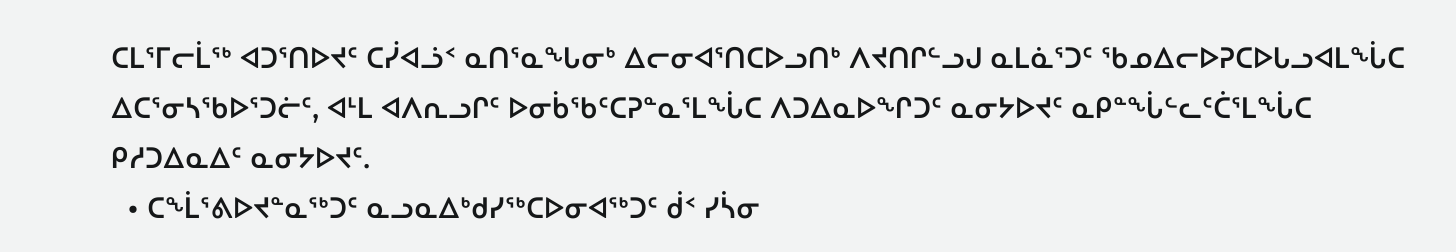ᑕᒪᕐᒥᓕᒫᖅ ᐊᑐᕐᑎᐅᔪᑦ ᑕᓰᐊᓘᑉ ᓇᑎᕐᓇᖓᓂᒃ ᐃᓕᓂᐊᕐᑎᑕᐅᓗᑎᒃ ᐱᔪᑎᒋᓪᓗᒍ ᓇᒪᓈᕐᑐᑦ ᖃᓄᐃᓕᐅᕈᑕᐅᒐᓗᐊᒪᖔᑕ ᐃᑕᕐᓂᓴᖃᐅᕐᑐᓖᑦ, ᐊᒻᒪ ᐊᐱᕆᓗᒋᑦ ᐅᓂᑳᖃᑦᑕᕈᓐᓇᕐᒪᖔᑕ ᐱᑐᐃᓇᐅᖏᑐᑦ ᓇᓂᔭᐅᔪᑦ ᓇᑭᓐᖔᓪᓚᑦᑖᕐᒪᖔᑕ ᑭᓱᑐᐃᓇᐃᑦ ᓇᓂᔭᐅᔪᑦ.
  • ᑕᖕᒫᕐᕕᐅᔪᓐᓇᖅᑐᑦ ᓇᓗᓇᐃᒃᑯᓯᖅᑕᐅᓂᐊᖅᑐᑦ ᑰᑉ ᓯᓵᓂ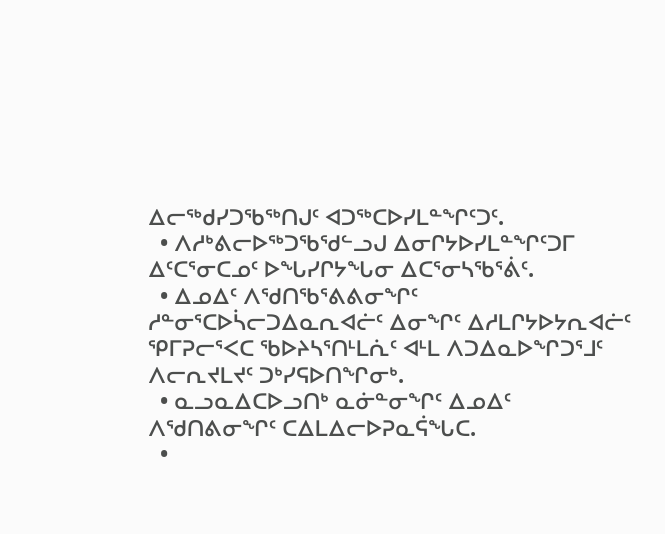ᐃᓕᖅᑯᓯᑐᖃᖅᑎᒍᑦ ᐊᑐᖅᑕᐅᓯᒪᓐᖏᑦᑐᑦ.
  • ᐱᓱᒃᕕᓕᐅᖅᑐᖃᖁᓪᓗᒍ ᐃᓂᒋᔭᐅᓯᒪᓐᖏᑦᑐᒥ ᐃᑦᑕᕐᓂᑕᓄᑦ ᐅᖓᓯᒋᔭᖓᓂ ᐃᑕᕐᓂᓴᖃᕐᕖᑦ.
  • ᐃᓄᐃᑦ ᐱᖁᑎᖃᕐᕕᕕᓂᖏᑦ ᓱᓐᓂᕐᑕᐅᓵᓕᑐᐃᓇᕆᐊᓖᑦ ᐃᓂᖏᑦ ᐃᓱᒪᒋᔭᐅᔭᕆᐊᓖᑦ ᕿᒥᕈᓕᕐᐸᑕ ᖃᐅᔨᓴᕐᑎᒻᒪᕇᑦ ᐊᒻᒪ ᐱᑐᐃᓇᐅᖏᑐᕐᒧᑦ ᐱᓕᕆᔪᒪᔪᑦ ᑐᒃᓯᕋᐅᑎᖏᓂᒃ.
  • ᓇᓗᓇᐃᑕᐅᓗᑎᒃ ᓇᓃᓐᓂᖏᑦ ᐃᓄᐃᑦ ᐱᖁᑎᕕᓂᖏᑦ ᑕᐃᒪᐃᓕᐅᕈᓇᕌᖓᑕ.
  •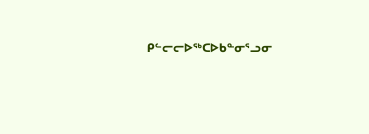ᑭᓪᓕᓕᐅᖅᑕᐅᑲᓐᓂᕐᓗᓂ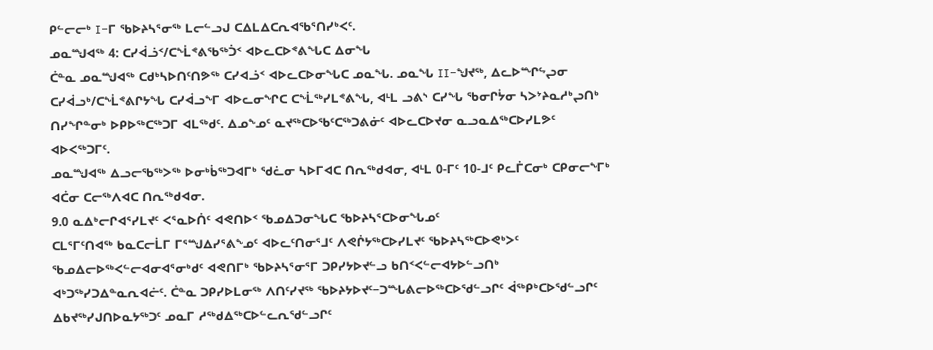ᑭᓪᓕᓕᒃ I−ᒥ ᖃᐅᔨᓴᕐᓂᖅ ᒪᓕᓪᓗᒍ ᑕᐃᒪᐃᑕᕆᐊᖃᕐᑎᓯᒃᐸᑦ.
ᓄᓇᙳᐊᖅ 4: ᑕᓯᐋᓘᑉ/ᑕᖕᒫᕝᕕᖃᖅᑑᑉ ᐊᐅᓚᑕᐅᕝᕕᖓᑕ ᐃᓂᖓ
ᑖᓐᓇ ᓄᓇᙳᐊᖅ ᑕᑯᒃᓴᐅᑎᑦᑎᕗᖅ ᑕᓯᐊᓘᑉ ᐊᐅᓚᑕᐅᓂᖓᑕ ᓄᓇᖓ. ᓄᓇᖓ II−ᖑᔪᖅ, ᐃᓚᐅᙱᖦᖢᓂ ᑕᓯᐋᓗᒃ/ᑕᖕᒫᕝᕕᒋᔭᖓ ᑕᓯᐋᓗᖕᒥ ᐊᐅᓚᓂᖏᑕ ᑕᖕᒫᖅᓯᒪᕝᕕᖓ, ᐊᒻᒪ ᓗᕕᔅ ᑕᓯᖓ ᖃᓂᒋᔮᓂ ᓴᐳᔾᔨᓇᓱᒃᖢᑎᒃ ᑎᓯᖏᓐᓂᒃ ᐅᑭᐅᖅᑕᖅᑐᒥ ᐊᒪᖅᑯᑦ. ᐃᓄᖕᓄᑦ ᓇᔪᖅᑕᐅᖃᑦᑕᖅᑐᕕᓃᑦ ᐊᐅᓚᑕᐅᔪᓂ ᓇᓗᓇᐃᖅᑕᐅᓯᒪᕗᑦ ᐊᐅᐸᖅᑐᒥᑦ.
ᓄᓇᙳᐊᖅ ᐃᓗᓕᖃᖅᐳᖅ ᐅᓂᒃᑳᖅᑐᐊᒥᒃ ᖁᓛᓂ ᓴᐅᒥᐊᑕ ᑎᕆᖅᑯᐊᓂ, ᐊᒻᒪ 0-ᒥᑦ 10-ᒧᑦ ᑭᓚᒦᑕᓂᒃ ᑕᑭᓂᓕᖕᒥᒃ ᐊᑖᓂ ᑕᓕᖅᐱᐊᑕ ᑎᕆᖅᑯᐊᓂ.
9.0 ᓇᐃᒃᓕᒋᐊᕐᓯᒪᔪᑦ ᐸᕐᓇᐅᑏᑦ ᐊᕙᑎᐅᑉ ᖃᓄᐃᑐᓂᖓᑕ ᖃᐅᔨᓴᕐᑕᐅᓂᖓᓄᑦ
ᑕᒪᕐᒥᑦᑎᐊᖅ ᑲᓇᑕᓕᒫᒥ ᒥᕐᙳᐃᓯᕐᕕᖕᓄᑦ ᐊᐅᓚᑦᑎᓂᕐᒧᑦ ᐱᕙᒌᔭᖅᑕᐅᓯᒪᔪᑦ ᖃᐅᔨᓴᖅᑕᐅᕙᒃᐳᑦ ᖃᓄᐃᓕᐅᖅᐸᓪᓕᐊᓂᐊᕐᓂᒃᑯᑦ ᐊᕙᑎᒥᒃ ᖃᐅᔨᓴᕐᓂᕐᒥ ᑐᑭᓯᔭᐅᔪᓪᓗ ᑲᑎᑉᐸᓪᓕᐊᔭᐅᓪᓗᑎᒃ ᐊᒃᑐᖅᓯᑐᐃᓐᓇᕆᐊᓖᑦ. ᑖᓐᓇ ᑐᑭᓯᐅᒪᓂᖅ ᐱᑎᑦᓯᔪᖅ ᖃᐅᔨᔭᐅᔪᑦ−ᑐᙵᕕᓕᐅᖅᑕᐅᖁᓪᓗᒋᑦ ᐋᖅᑭᒃᑕᐅᖁᓪᓗᒋᑦ ᐃᑲᔪᖅᓯᒍᑎᐅᓇᔭᖅᑐᑦ ᓄᓇᒥ ᓱᖅᑯᐃᖅᑕᐅᓪᓚᕆᖁᓪᓗᒋᑦ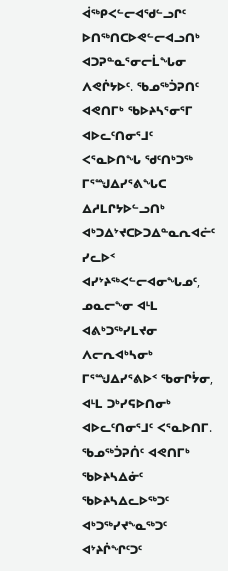ᐋᖅᑭᐸᓪᓕᐊᖁᓪᓗᒋᑦ ᐅᑎᖅᑎᑕᐅᕙᓪᓕᐊᓗᑎᒃ ᐊᑐᕈᓐᓇᕐᓂᓕᒫᖓᓂ ᐱᕙᒌᔭᐅᑦ. ᖃᓄᖅᑑᕈᑎᑦ ᐊᕙᑎᒥᒃ ᖃᐅᔨᓴᕐᓂᕐᒥ ᐊᐅᓚᑦᑎᓂᕐᒧᑦ ᐸᕐᓇᐅᑎᖓ ᖁᑦᑎᒃᑐᖅ ᒥᕐᙳᐃᓯᕐᕕᖓᑕ ᐃᓱᒪᒋᔭᐅᓪᓗᑎᒃ ᐊᒃᑐᐃᔾᔪᑕᐅᑐᐃᓐᓇᕆᐊᓖᑦ ᓯᓚᐅᑉ ᐊᓯᔾᔨᖅᐸᓪᓕᐊᓂᖓᓄᑦ, ᓄᓇᓕᖕᓂ ᐊᒻᒪ ᐊᕕᒃᑐᖅᓯᒪᔪᓂ ᐱᓕᕆᐊᒃᓴᓂᒃ ᒥᕐᙳᐃᓯᕐᕕᐅᑉ ᖃᓂᒋᔮᓂ, ᐊᒻᒪ ᑐᒃᓯᕋᐅᑎᓂᒃ ᐊᐅᓚᑦᑎᓂᕐᒧᑦ ᐸᕐᓇᐅᑎᒥ. ᖃᓄᖅᑑᕈᑏᑦ ᐊᕙᑎᒥᒃ ᖃᐅᔨᓴᐃᓃᑦ ᖃᐅᔨᓴᐃᓚᐅᖅᑐᑦ ᐊᒃᑐᖅᓯᔪᖕᓇᖅᑐᑦ ᐊᔾᔨᒌᖏᑦᑐᑦ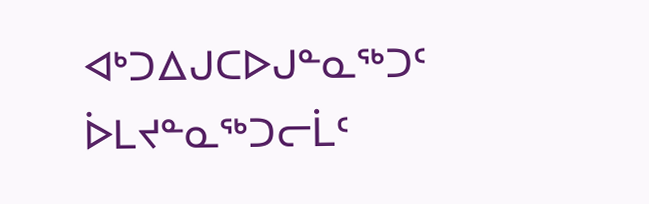ᐊᒃᑐᐃᒍᑕᐅᒍᓐᓇᖅᑐᑦ ᐆᒪᔪᓐᓇᖅᑐᓕᒫᑦ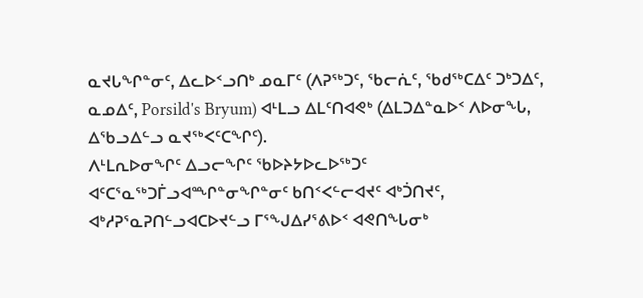ᓇᔪᒐᖏᓐᓂᑦ, ᐃᓚᐅᑉᓗᑎᒃ ᓄᓇᒥᑦ (ᐱᕈᖅᑐᑦ, ᖃᓕᕇᑦ, ᖃᑯᖅᑕᐃᑦ ᑐᒃᑐᐃᑦ, ᓇᓄᐃᑦ, Porsild's Bryum) ᐊᒻᒪᓗ ᐃᒪᑦᑎᐊᕙᒃ (ᐃᒪᑐᐃᓐᓇᐅᑉ ᐱᐅᓂᖓ, ᐃᖃᓗᐃᓪᓗ ᓇᔪᖅᐸᑦᑕᖏᑦ).
ᐱᒻᒪᕆᐅᓂᖏᑦ ᐃᓗᓕᖏᑦ ᖃᐅᔨᔭᐅᓚᐅᖅᑐᑦ ᐊᑦᑕᕐᓇᖅᑐᒦᓗᐊᙱᓐᓂᖏᓐᓂᑦ ᑲᑎᑉᐸᓪᓕᐊᔪᑦ ᐊᒃᑑᑎᔪᑦ, ᐊᒃᓱᕈᕐᓇᕈᑎᓪᓗᐊᑕᐅᔪᓪᓗ ᒥᕐᖑᐃᓯᕐᕕᐅᑉ ᐊᕙᑎᖓᓂᒃ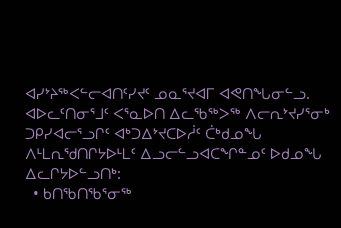ᐊᓯᔾᔨᖅᐸᓪᓕᐊᑎᑦᓯᔪᑦ ᓄᓇᕐᔪᐊᒥ ᐊᕙᑎᖓᓂᓪᓗ. ᐊᐅᓚᑦᑎᓂᕐᒧᑦ ᐸᕐᓇᐅᑎ ᐃᓚᖃᖅᐳᖅ ᐱᓕᕆᔾᔪᓯᕐᓂᒃ ᑐᑭᓯᐊᓕᕐᓗᒋᑦ ᐊᒃᑐᐃᔾᔪᑕᐅᓲᑦ ᑖᒃᑯᓄᖓ ᐱᒻᒪᕆᖁᑎᒋᔭᐅᒻᒪᑦ ᐃᓗᓕᓪᓗᐊᑕᖏᓐᓄᑦ ᐅᑯᓄᖓ ᐃᓚᒋᔭᐅᓪᓗᑎᒃ:
  • ᑲᑎᖃᑎᖃᕐᓂᖅ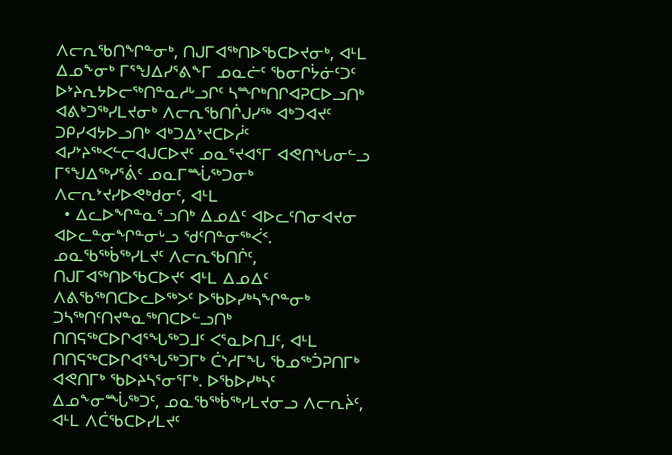ᐱᓕᕆᖃᑎᖏᓐᓂᒃ, ᑎᒍᒥᐊᖅᑎᐅᖃᑕᐅᔪᓂᒃ, ᐊᒻᒪ ᐃᓄᖕᓂᒃ ᒥᕐᖑᐃᓯᕐᕕᖕᒥ ᓄᓇᓖᑦ ᖃᓂᒋᔮᓃᑦᑐᑦ ᐅᔾᔨᕆᔭᐅᓕᖅᑎᓐᓇᓱᒡᓗᒋᑦ ᓴᙱᒃᑎᒋᐊᕈᑕᐅᓗᑎᒃ ᐊᕕᒃᑐᖅᓯᒪᔪᓂᒃ ᐱᓕᕆᖃᑎᒌᒍᓯᖅ ᐊᒃᑐᐊᔪᑦ ᑐᑭᓯᐊᔭᐅᓗᑎᒃ ᐊᒃᑐᐃᔾᔪᑕᐅᓲᑦ ᐊᓯᔾᔨᖅᐸᓪᓕᐊᒍᑕᐅᔪᑦ ᓄᓇᕐᔪᐊᕐᒥ ᐊᕙᑎᖓᓂᓪᓗ ᒥᕐᖑᐃᖅᓯᕐᕖᑦ ᓄᓇᒥᙶᖅᑐᓂᒃ ᐱᓕᕆᔾᔪᓯᐅᕙᒃᑯᓂᑦ, ᐊᒻᒪ
  • ᐃᓚᐅᖏᓐᓇᕐᓗᑎᒃ ᐃᓄᐃᑦ ᐊᐅᓚᑦᑎᓂᐊᔪᓂ ᐊᐅᓚᓐᓂᖏᓐᓂᒡᓗ ᖁᑦᑎᓐᓂᖅᐹᑉ.
ᓄᓇᖃᖅᑳᖅᓯᒪᔪᑦ ᐱᓕᕆᖃᑎᒌᑦ, ᑎᒍᒥᐊᖅᑎᐅᖃᑕᐅᔪᑦ ᐊᒻᒪ ᐃᓄᐃᑦ ᐱᕕᖃᖅᑎᑕᐅᓚᐅᖅᐳᑦ ᐅᖃᐅᓯᒃᓴᖏᓐᓂᒃ ᑐᓴᖅᑎᑦᑎᔪᓐᓇᖅᑎᑕᐅᓪᓗᑎᒃ ᑎᑎᕋᖅᑕᐅᒋᐊᕐᖓᖅᑐᒧᑦ ᐸᕐᓇᐅᑎᒧᑦ, ᐊᒻᒪ ᑎᑎᕋᖅᑕᐅᒋᐊᕐᖓᖅᑐᒥᒃ ᑖᔅᓱᒥᖓ ᖃᓄᖅᑑᕈᑎᒥᒃ ᐊᕙᑎᒥᒃ ᖃᐅᔨᓴᕐᓂᕐᒥᒃ. ᐅᖃᐅᓯᒃᓴᑦ ᐃᓄᖕᓂᙶᖅᑐᑦ, ᓄᓇᖃᖅᑳᖅᓯᒪᔪᓂᓗ ᐱᓕᕆᔩᑦ, ᐊᒻᒪ ᐱᑖᖃᑕᐅᓯᒪᔪᑦ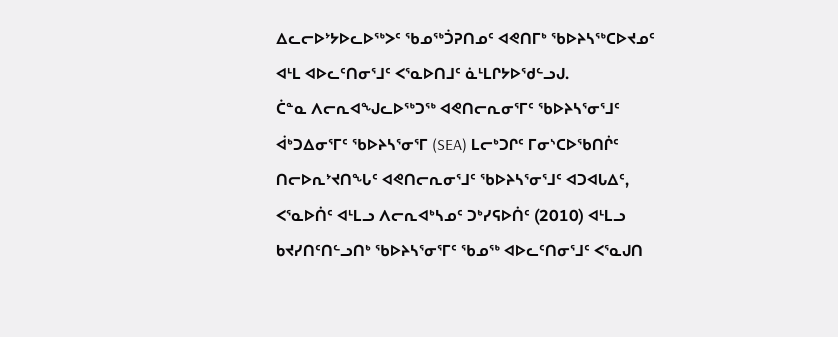ᐃᓚᓕᐅᔾᔭᐅᓚᐅᖅᐳᑦ ᖃᓄᖅᑑᕈᑎᓄᑦ ᐊᕙᑎᒥᒃ ᖃᐅᔨᓴᖅᑕᐅᔪᓄᑦ ᐊᒻᒪ ᐊᐅᓚᑦᑎᓂᕐᒧᑦ ᐸᕐᓇᐅᑎᒧᑦ ᓈᒻᒪᒋᔭᐅᖁᓪᓗᒍ.
ᑖᓐᓇ ᐱᓕᕆᐊᖑᓚᐅᖅᑐᖅ ᐊᕙᑎᓕᕆᓂᕐᒥᑦ ᖃᐅᔨᓴᕐᓂᕐᒧᑦ ᐋᒃᑐᐃᓂᕐᒥᑦ ᖃᐅᔨᓴᕐᓂᕐᒥ (SEA) ᒪᓕᒃᑐᒋᑦ ᒥᓂᔅᑕᐅᖃᑎᒌᑦ ᑎᓕᐅᕆᔾᔪᑎᖓᑦ ᐊᕙᑎᓕᕆᓂᕐᒧᑦ ᖃᐅᔨᓴᕐᓂᕐᒧᑦ ᐊᑐᐊᒐᐃᑦ, ᐸᕐᓇᐅᑏᑦ ᐊᒻᒪᓗ ᐱᓕᕆᐊᒃᓴᓄᑦ ᑐᒃᓯᕋᐅᑏᑦ (2010) ᐊᒻᒪᓗ ᑲᔪᓯᑎᑦᑎᓪᓗᑎᒃ ᖃᐅᔨᓴᕐᓂᕐᒥᑦ ᖃᓄᖅ ᐊᐅᓚᑦᑎᓂᕐᒧᑦ ᐸᕐᓇᒍᑎ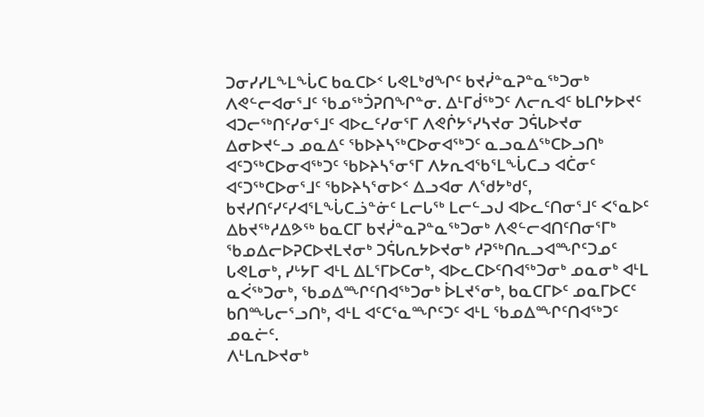ᑐᓂᓯᓯᒪᖕᒪᖔᑕ ᑲᓇᑕᐅᑉ ᒐᕙᒪᒃᑯᖏᑦ ᑲᔪᓰᓐᓇᕈᓐᓇᖅᑐᓂᒃ ᐱᕙᓪᓕᐊᓂᕐᒧᑦ ᖃᓄᖅᑑᕈᑎᖏᓐᓂ. ᐃᒻᒥᑰᖅᑐᑦ ᐱᓕᕆᐊᑦ ᑲᒪᒋᔭᐅᔪᑦ ᐊᑐᓕᖅᑎᑦᓯᓂᕐᒧᑦ ᐊᐅᓚᑦᓯᓂᕐᒥ ᐱᕙᒌᔭᕐᓯᓴᔪᓂ ᑐᕌᒐᐅᔪᓂ ᐃᓂᐅᔪᓪᓗ ᓄᓇᐃᑦ ᖃᐅᔨᓴᖅᑕᐅᓂᐊᖅᑐᑦ ᓇᓗᓇᐃᖅᑕᐅᓗᑎᒃ ᐊᑦᑐᖅᑕᐅᓂᐊᖅᑐᑦ ᖃᐅᔨᓴᕐᓂᕐᒥ ᐱᔭᕆᐊᖃᕐᒪᖔᑕᓗ ᐊᑖᓂᑦ ᐊᑦᑐᖅᑕᐅᓂᕐᒧᑦ ᖃᐅᔨᓴᕐᓂᐅᑉ ᐃᓗᐊᓂ ᐱᖁᔭᒃᑯᑦ, ᑲᔪᓯᑎᑦᓯᑦᓯᐊᕐᒪᖔᑕᓘᓐᓃᑦ ᒪᓕᒐᖅ ᒪᓕᓪᓗᒍ ᐊᐅᓚᑦᑎᓂᕐᒧᑦ ᐸᕐᓇᐅᑦ ᐃᑲᔪᖅᓱᐃᕗᖅ ᑲᓇᑕᒥ ᑲᔪᓰᓐᓇᕈᓐᓇᖅᑐᓂᒃ ᐱᕙᓪᓕᐊᑎᑦᑎᓂᕐᒥᒃ ᖃᓄᐃᓕᐅᕈᑕᐅᔪᒪᔪᓂᒃ ᑐᕌᒐᕆᔭᐅᔪᓂᒃ ᓱᕈᖅᑎᕆᓗᐊᙱᑦᑐᓄᑦ ᒐᕙᒪᓂᒃ, ᓯᒡᔭᒥ ᐊᒻᒪ ᐃᒪᕐᒥᐅᑕᓂᒃ, ᐊᐅᓚᑕᐅᑦᑎᐊᖅᑐᓂᒃ ᓄᓇᓂᒃ ᐊᒻᒪ ᓇᐹᖅᑐᓂᒃ, ᖃᓄᐃᙱᑦᑎᐊᖅᑐᓂᒃ ᐆᒪᔪᕐᓂᒃ, ᑲᓇᑕᒥᐅᑦ ᓄᓇᒥᐅᑕᑦ ᑲᑎᙵᓕᕐᓗᑎᒃ, ᐊᒻᒪ ᐊᑦᑕᕐᓇᙱᑦᑐᑦ ᐊᒻᒪ ᖃᓄᐃᙱᑦᑎᐊᖅᑐᑦ ᓄᓇᓖᑦ.
ᐱᒻᒪᕆᐅᔪᓂᒃ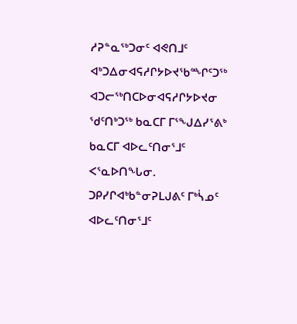ᓱᕈᓐᓇᖅᑐᓂᑦ ᐊᕙᑎᒧᑦ ᐊᒃᑐᐃᓂᐊᕋᓱᒋᔭᐅᔪᖃᙱᑦᑐᖅ ᐊᑐᓕᖅᑎᑕᐅᓂᐊᕋᓱᒋᔭᐅᔪᓂ ᖁᑦᑎᒃᑐᖅ ᑲᓇᑕᒥ ᒥᕐᖑᐃᓯᕐᕕᒃ ᑲᓇᑕᒥ ᐊᐅᓚᑦᑎᓂᕐᒧᑦ ᐸᕐᓇᐅᑎᖓᓂ.
ᑐᑭᓯᒋᐊᒃᑲᓐᓂᕈᒪᒍᕕᑦ ᒥᒃᓵᓄᑦ ᐊᐅᓚᑦᑎᓂᕐᒧᑦ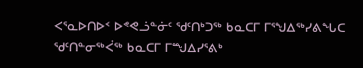ᐸᕐᓇᐅᑎᐅᑉ ᐅᕝᕙᓘᓐᓃᑦ ᖁᑦᑎᒃᑐᖅ ᑲᓇᑕᒥ ᒥᕐᖑᐃᖅᓯᕕᖓᑕ
ᖁᑦᑎᓐᓂᖅᐹᖅ ᑲᓇᑕᒥ ᒥᙳᐃᓯᕐᕕᒃ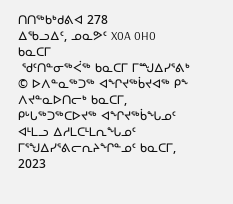ᑎᑎᖅᑲᒃᑯᕕᐊ 278
ᐃᖃᓗᐃᑦ, ᓄᓇᕗᑦ X0A 0H0
ᑲᓇᑕᒥ
 ᖁᑦᑎᓐᓂᖅᐹᖅ ᑲᓇᑕᒥ ᒥᙳᐃᓯᕐᕕᒃ
© ᐅᐱᓐᓇᖅᑐᖅ ᐊᖏᔪᖅᑳᔪᐊᖅ ᑭᖕ ᐱᔪᓐᓇᐅᑎᓕᒃ ᑲᓇᑕᒥ, ᑭᒡᒐᖅᑐᖅᑕᐅᔪᖅ ᐊᖏᔪᖅᑳᖓᓄᑦ ᐊᒻᒪᓗ ᐃᓱᒪᑕᒻᒪᕆᖓᓄᑦ ᒥᕐᖑᐃᓯᕐᕕᓕᕆᔨᖏᓐᓄᑦ ᑲᓇᑕᒥ, 2023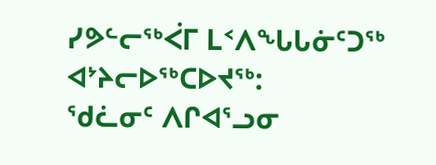ᓯᕗᓪᓕᖅᐹᒥ ᒪᑉᐱᖓᒐᓃᑦᑐᖅ ᐊᔾᔨᓕᐅᖅᑕᐅᔪᖅ:
ᖁᓛᓂᑦ ᐱᒋᐊᕐᓗᓂ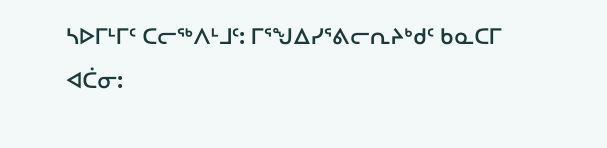ᓴᐅᒥᒻᒥᑦ ᑕᓕᖅᐱᒻᒧᑦ: ᒥᕐᖑᐃᓯᕐᕕᓕᕆᔨᒃᑯᑦ ᑲᓇᑕᒥ
ᐊᑖᓂ: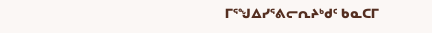ᒥᕐᖑᐃᓯᕐᕕᓕᕆᔨᒃᑯᑦ ᑲᓇᑕᒥ